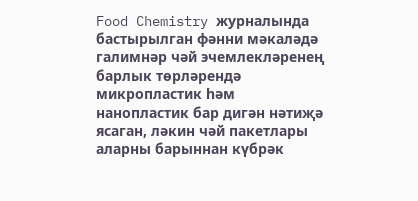Food Chemistry журналында бастырылган фәнни мәкаләдә галимнәр чәй эчемлекләренең барлык төрләрендә микропластик һәм нанопластик бар дигән нәтиҗә ясаган, ләкин чәй пакетлары аларны барыннан күбрәк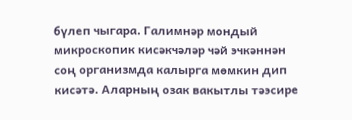бүлеп чыгара. Галимнәр мондый микроскопик кисәкчәләр чәй эчкәннән соң организмда калырга мөмкин дип кисәтә. Аларның озак вакытлы тәэсире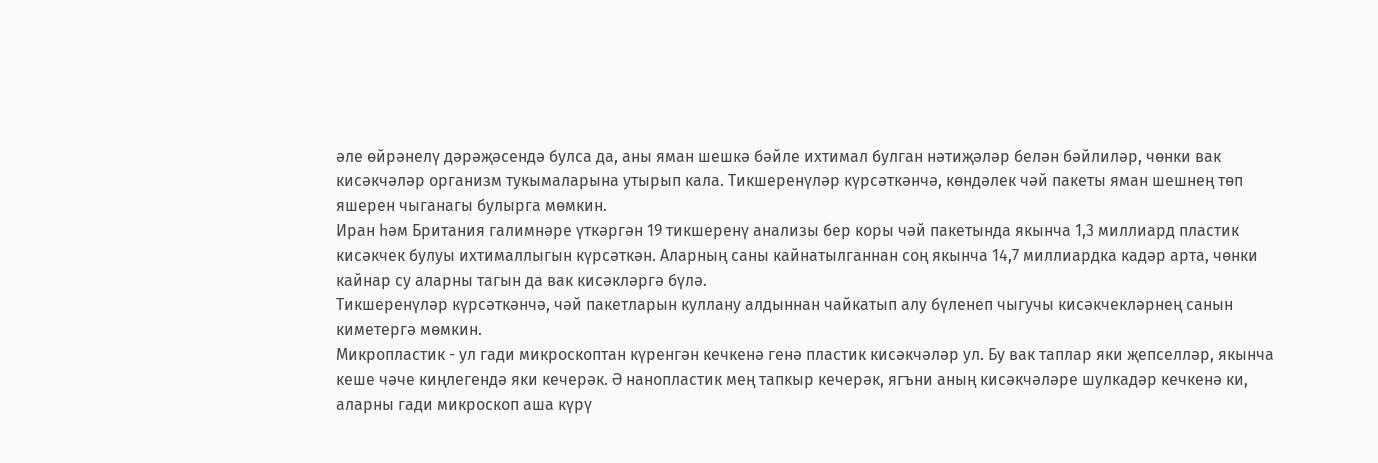әле өйрәнелү дәрәҗәсендә булса да, аны яман шешкә бәйле ихтимал булган нәтиҗәләр белән бәйлиләр, чөнки вак кисәкчәләр организм тукымаларына утырып кала. Тикшеренүләр күрсәткәнчә, көндәлек чәй пакеты яман шешнең төп яшерен чыганагы булырга мөмкин.
Иран һәм Британия галимнәре үткәргән 19 тикшеренү анализы бер коры чәй пакетында якынча 1,3 миллиард пластик кисәкчек булуы ихтималлыгын күрсәткән. Аларның саны кайнатылганнан соң якынча 14,7 миллиардка кадәр арта, чөнки кайнар су аларны тагын да вак кисәкләргә бүлә.
Тикшеренүләр күрсәткәнчә, чәй пакетларын куллану алдыннан чайкатып алу бүленеп чыгучы кисәкчекләрнең санын киметергә мөмкин.
Микропластик - ул гади микроскоптан күренгән кечкенә генә пластик кисәкчәләр ул. Бу вак таплар яки җепселләр, якынча кеше чәче киңлегендә яки кечерәк. Ә нанопластик мең тапкыр кечерәк, ягъни аның кисәкчәләре шулкадәр кечкенә ки, аларны гади микроскоп аша күрү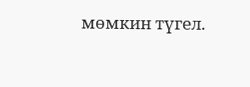мөмкин түгел.